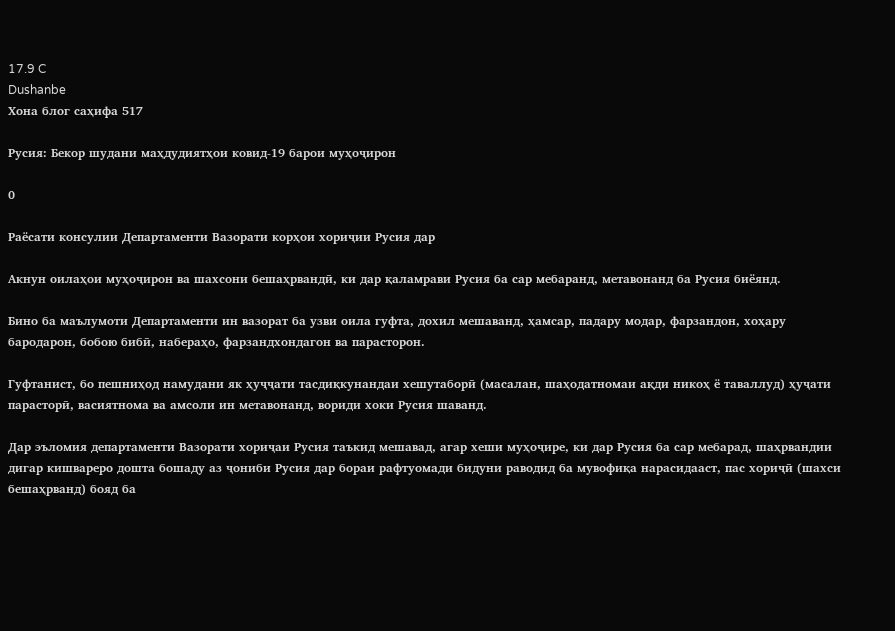17.9 C
Dushanbe
Хона блог саҳифа 517

Русия: Бекор шудани маҳдудиятҳои ковид-19 барои муҳоҷирон

0

Раёсати консулии Департаменти Вазорати корҳои хориҷии Русия дар

Акнун оилаҳои муҳоҷирон ва шахсони бешаҳрвандӣ, ки дар қаламрави Русия ба сар мебаранд, метавонанд ба Русия биёянд.

Бино ба маълумоти Департаменти ин вазорат ба узви оила гуфта, дохил мешаванд, ҳамсар, падару модар, фарзандон, хоҳару бародарон, бобою бибӣ, набераҳо, фарзандхондагон ва парасторон.

Гуфтанист, бо пешниҳод намудани як ҳуҷҷати тасдиқкунандаи хешутаборӣ (масалан, шаҳодатномаи ақди никоҳ ё таваллуд) ҳуҷати парасторӣ, васиятнома ва амсоли ин метавонанд, вориди хоки Русия шаванд.

Дар эъломия департаменти Вазорати хориҷаи Русия таъкид мешавад, агар хеши муҳоҷире, ки дар Русия ба сар мебарад, шаҳрвандии дигар кишвареро дошта бошаду аз ҷониби Русия дар бораи рафтуомади бидуни раводид ба мувофиқа нарасидааст, пас хориҷӣ (шахси бешаҳрванд) бояд ба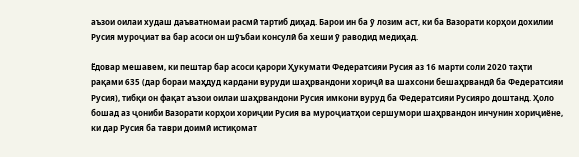аъзои оилаи худаш даъватномаи расмӣ тартиб диҳад. Барои ин ба ӯ лозим аст, ки ба Вазорати корҳои дохилии Русия муроҷиат ва бар асоси он шӯъбаи консулӣ ба хеши ӯ раводид медиҳад.

Ёдовар мешавем, ки пештар бар асоси қарори Ҳукумати Федератсияи Русия аз 16 марти соли 2020 таҳти рақами 635 (дар бораи маҳдуд кардани вуруди шаҳрвандони хориҷӣ ва шахсони бешаҳрвандӣ ба Федератсияи Русия), тибқи он фақат аъзои оилаи шаҳрвандони Русия имкони вуруд ба Федератсияи Русияро доштанд. Ҳоло бошад аз ҷониби Вазорати корҳои хориҷии Русия ва муроҷиатҳои сершумори шаҳрвандон инчунин хориҷиёне, ки дар Русия ба таври доимӣ истиқомат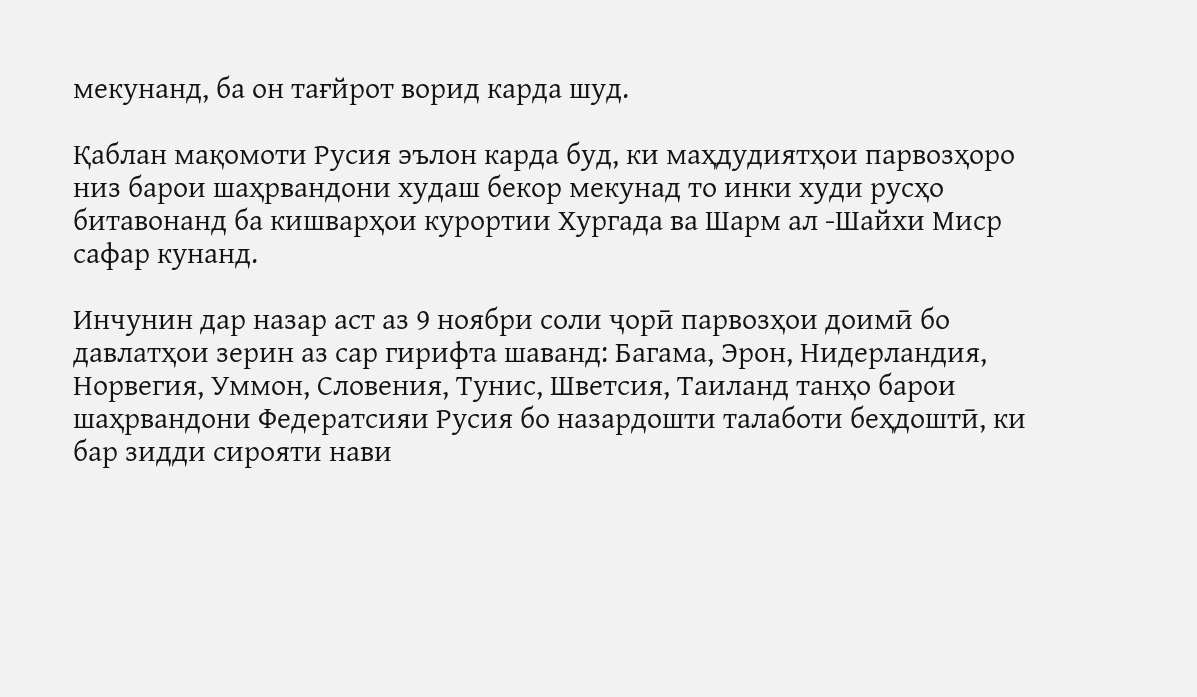мекунанд, ба он тағйрот ворид карда шуд.

Қаблан мақомоти Русия эълон карда буд, ки маҳдудиятҳои парвозҳоро низ барои шаҳрвандони худаш бекор мекунад то инки худи русҳо битавонанд ба кишварҳои курортии Хургада ва Шарм ал -Шайхи Миср сафар кунанд.

Инчунин дар назар аст аз 9 ноябри соли ҷорӣ парвозҳои доимӣ бо давлатҳои зерин аз сар гирифта шаванд: Багама, Эрон, Нидерландия, Норвегия, Уммон, Словения, Тунис, Шветсия, Таиланд танҳо барои шаҳрвандони Федератсияи Русия бо назардошти талаботи беҳдоштӣ, ки бар зидди сирояти нави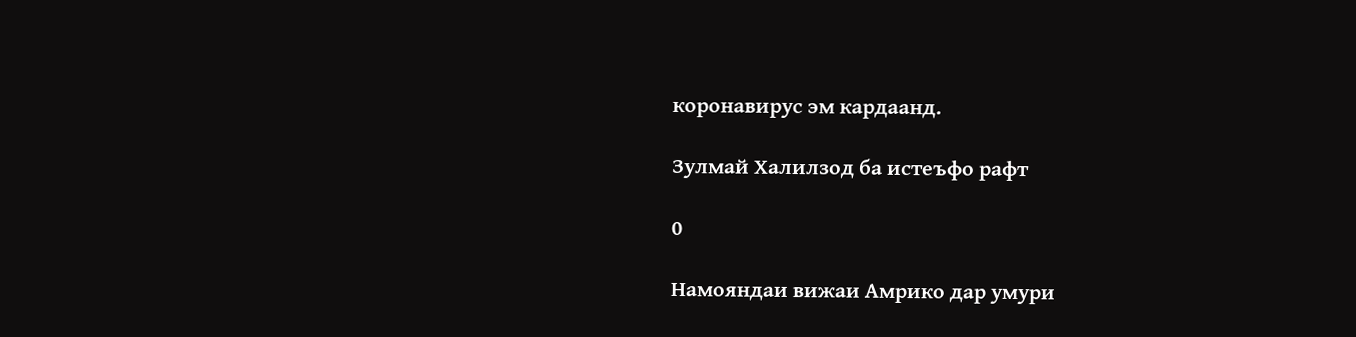коронавирус эм кардаанд.

Зулмай Халилзод ба истеъфо рафт

0

Намояндаи вижаи Амрико дар умури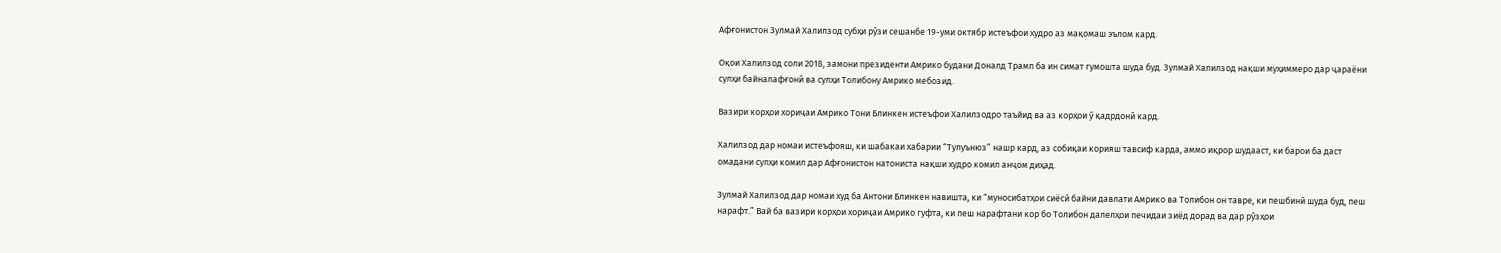Афғонистон Зулмай Халилзод субҳи рӯзи сешанбе 19-уми октябр истеъфои худро аз мақомаш эълом кард.

Оқои Халилзод соли 2018, замони президенти Амрико будани Доналд Трамп ба ин симат гумошта шуда буд. Зулмай Халилзод нақши муҳиммеро дар ҷараёни сулҳи байналафғонӣ ва сулҳи Толибону Амрико мебозид.

Вазири корҳои хориҷаи Амрико Тони Блинкен истеъфои Халилзодро таъйид ва аз корҳои ӯ қадрдонӣ кард.

Халилзод дар номаи истеъфояш, ки шабакаи хабарии “Тулуънюз” нашр кард, аз собиқаи корияш тавсиф карда, аммо иқрор шудааст, ки барои ба даст омадани сулҳи комил дар Афғонистон натониста нақши худро комил анҷом диҳад.

Зулмай Халилзод дар номаи худ ба Антони Блинкен навишта, ки “муносибатҳои сиёсӣ байни давлати Амрико ва Толибон он тавре, ки пешбинӣ шуда буд, пеш нарафт.” Вай ба вазири корҳои хориҷаи Амрико гуфта, ки пеш нарафтани кор бо Толибон далелҳои печидаи зиёд дорад ва дар рӯзҳои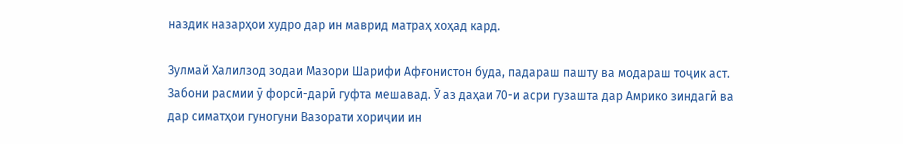наздик назарҳои худро дар ин маврид матраҳ хоҳад кард.

Зулмай Халилзод зодаи Мазори Шарифи Афғонистон буда, падараш пашту ва модараш тоҷик аст. Забони расмии ӯ форсӣ-дарӣ гуфта мешавад. Ӯ аз даҳаи 70-и асри гузашта дар Амрико зиндагӣ ва дар симатҳои гуногуни Вазорати хориҷии ин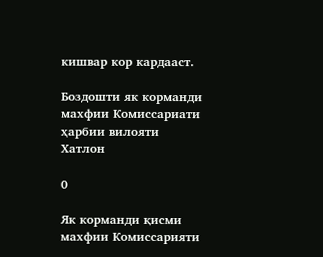кишвар кор кардааст.

Боздошти як корманди махфии Комиссариати ҳарбии вилояти Хатлон

0

Як корманди қисми махфии Комиссарияти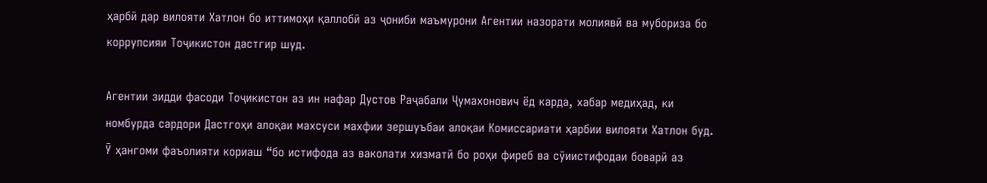ҳарбӣ дар вилояти Хатлон бо иттимоҳи қаллобӣ аз ҷониби маъмурони Агентии назорати молиявӣ ва мубориза бо коррупсияи Тоҷикистон дастгир шуд.

Агентии зидди фасоди Тоҷикистон аз ин нафар Дустов Раҷабали Ҷумахонович ёд карда, хабар медиҳад, ки номбурда сардори Дастгоҳи алоқаи махсуси махфии зершуъбаи алоқаи Комиссариати ҳарбии вилояти Хатлон буд. Ӯ ҳангоми фаъолияти кориаш “бо истифода аз ваколати хизматӣ бо роҳи фиреб ва сӯиистифодаи боварӣ аз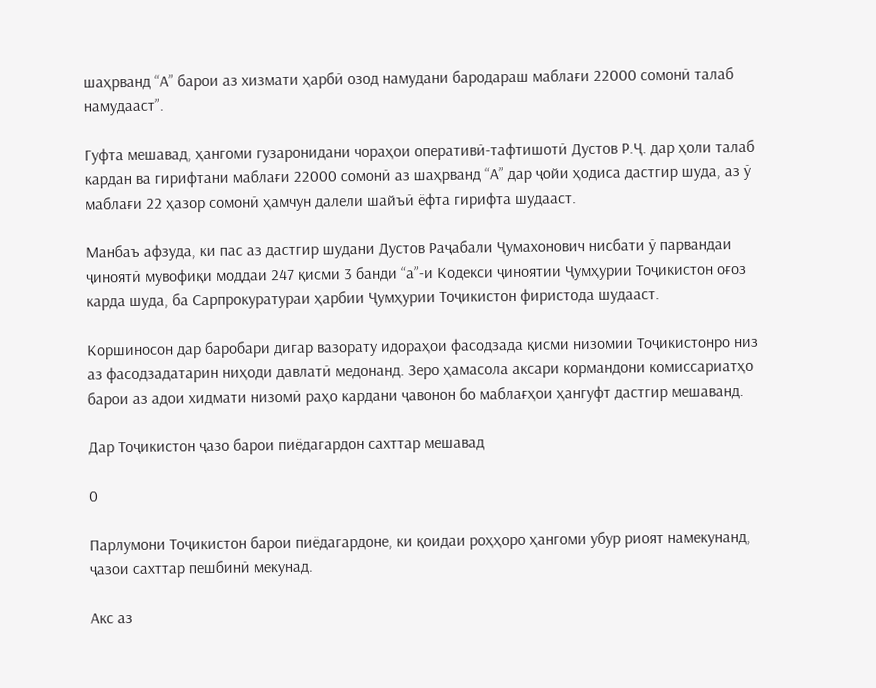шаҳрванд “А” барои аз хизмати ҳарбӣ озод намудани бародараш маблағи 22000 сомонӣ талаб намудааст”.

Гуфта мешавад, ҳангоми гузаронидани чораҳои оперативӣ-тафтишотӣ Дустов Р.Ҷ. дар ҳоли талаб кардан ва гирифтани маблағи 22000 сомонӣ аз шаҳрванд “А” дар ҷойи ҳодиса дастгир шуда, аз ӯ маблағи 22 ҳазор сомонӣ ҳамчун далели шайъӣ ёфта гирифта шудааст.

Манбаъ афзуда, ки пас аз дастгир шудани Дустов Раҷабали Ҷумахонович нисбати ӯ парвандаи ҷиноятӣ мувофиқи моддаи 247 қисми 3 банди “а”-и Кодекси ҷиноятии Ҷумҳурии Тоҷикистон оғоз карда шуда, ба Сарпрокуратураи ҳарбии Ҷумҳурии Тоҷикистон фиристода шудааст.

Коршиносон дар баробари дигар вазорату идораҳои фасодзада қисми низомии Тоҷикистонро низ аз фасодзадатарин ниҳоди давлатӣ медонанд. Зеро ҳамасола аксари кормандони комиссариатҳо барои аз адои хидмати низомӣ раҳо кардани ҷавонон бо маблағҳои ҳангуфт дастгир мешаванд.

Дар Тоҷикистон ҷазо барои пиёдагардон сахттар мешавад

0

Парлумони Тоҷикистон барои пиёдагардоне, ки қоидаи роҳҳоро ҳангоми убур риоят намекунанд, ҷазои сахттар пешбинӣ мекунад.

Акс аз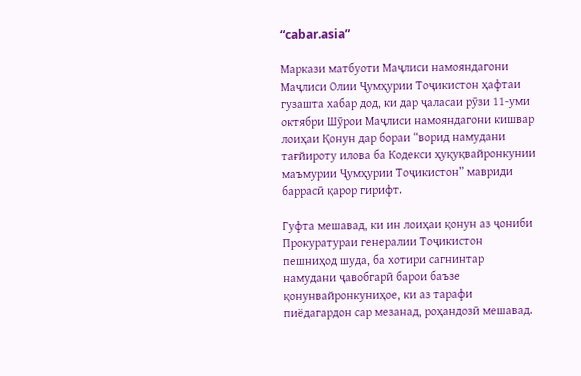“cabar.asia”

Маркази матбуоти Маҷлиси намояндагони Маҷлиси Олии Ҷумҳурии Тоҷикистон ҳафтаи гузашта хабар дод, ки дар ҷаласаи рӯзи 11-уми октябри Шӯрои Маҷлиси намояндагони кишвар лоиҳаи Қонун дар бораи “ворид намудани тағйироту илова ба Кодекси ҳуқуқвайронкунии маъмурии Ҷумҳурии Тоҷикистон” мавриди баррасӣ қарор гирифт.

Гуфта мешавад, ки ин лоиҳаи қонун аз ҷониби Прокуратураи генералии Тоҷикистон пешниҳод шуда, ба хотири сагнинтар намудани ҷавобгарӣ барои баъзе қонунвайронкуниҳое, ки аз тарафи пиёдагардон сар мезанад, роҳандозӣ мешавад.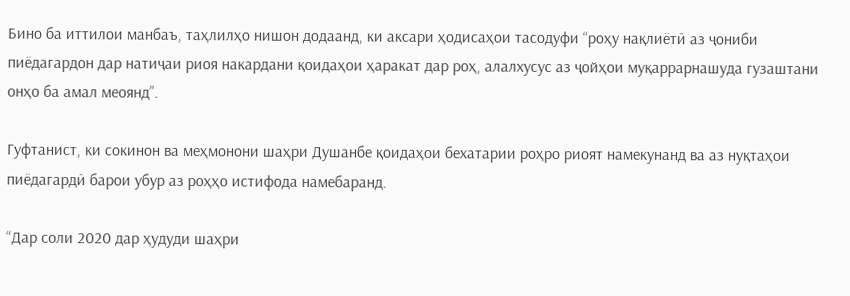Бино ба иттилои манбаъ, таҳлилҳо нишон додаанд, ки аксари ҳодисаҳои тасодуфи “роҳу нақлиётӣ аз ҷониби пиёдагардон дар натиҷаи риоя накардани қоидаҳои ҳаракат дар роҳ, алалхусус аз ҷойҳои муқаррарнашуда гузаштани онҳо ба амал меоянд”.

Гуфтанист, ки сокинон ва меҳмонони шаҳри Душанбе қоидаҳои бехатарии роҳро риоят намекунанд ва аз нуқтаҳои пиёдагардӣ барои убур аз роҳҳо истифода намебаранд.

“Дар соли 2020 дар ҳудуди шаҳри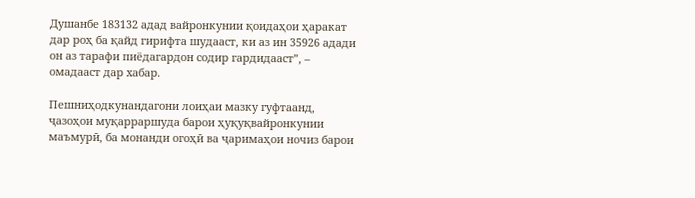Душанбе 183132 адад вайронкунии қоидаҳои ҳаракат дар роҳ ба қайд гирифта шудааст, ки аз ин 35926 адади он аз тарафи пиёдагардон содир гардидааст”, – омадааст дар хабар.

Пешниҳодкунандагони лоиҳаи мазку гуфтаанд, ҷазоҳои муқарраршуда барои ҳуқуқвайронкунии маъмурӣ, ба монанди огоҳӣ ва ҷаримаҳои ночиз барои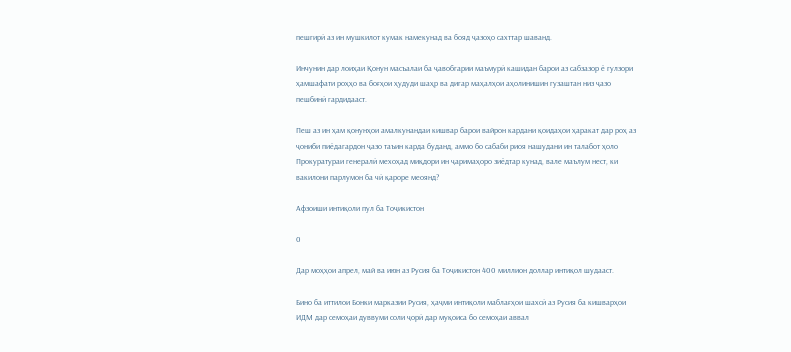пешгирӣ аз ин мушкилот кумак намекунад ва бояд ҷазоҳо сахттар шаванд.

Инчунин дар лоиҳаи Қонун масъалаи ба ҷавобгарии маъмурӣ кашидан барои аз сабзазор ё гулзори ҳамшафати роҳҳо ва боғҳои ҳудуди шаҳр ва дигар маҳалҳои аҳолинишин гузаштан низ ҷазо пешбинӣ гардидааст.

Пеш аз ин ҳам қонунҳои амалкунандаи кишвар барои вайрон кардани қоидаҳои ҳаракат дар роҳ аз ҷониби пиёдагардон ҷазо таъин карда буданд, аммо бо сабаби риоя нашудани ин талабот ҳоло Прокуратураи генералӣ мехоҳад миқдори ин ҷаримаҳоро зиёдтар кунад, вале маълум нест, ки вакилони парлумон ба чӣ қароре меоянд?

Афзоиши интиқоли пул ба Тоҷикистон

0

Дар моҳҳои апрел, май ва июн аз Русия ба Тоҷикистон 400 миллион доллар интиқол шудааст.

Бино ба иттилои Бонки марказии Русия, ҳаҷми интиқоли маблағҳои шахсӣ аз Русия ба кишварҳои ИДМ дар семоҳаи дуввуми соли ҷорӣ дар муқоиса бо семоҳаи аввал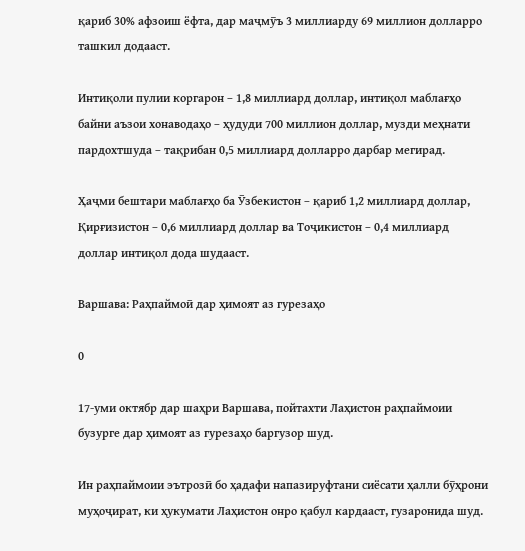қариб 30% афзоиш ёфта, дар маҷмӯъ 3 миллиарду 69 миллион долларро ташкил додааст.

Интиқоли пулии коргарон – 1,8 миллиард доллар, интиқол маблағҳо байни аъзои хонаводаҳо – ҳудуди 700 миллион доллар, музди меҳнати пардохтшуда – тақрибан 0,5 миллиард долларро дарбар мегирад.

Ҳаҷми бештари маблағҳо ба Ӯзбекистон – қариб 1,2 миллиард доллар, Қирғизистон – 0,6 миллиард доллар ва Тоҷикистон – 0,4 миллиард доллар интиқол дода шудааст.

Варшава: Раҳпаймоӣ дар ҳимоят аз гурезаҳо

0

17-уми октябр дар шаҳри Варшава, пойтахти Лаҳистон раҳпаймоии бузурге дар ҳимоят аз гурезаҳо баргузор шуд.

Ин раҳпаймоии эътрозӣ бо ҳадафи напазируфтани сиёсати ҳалли бӯҳрони муҳоҷират, ки ҳукумати Лаҳистон онро қабул кардааст, гузаронида шуд.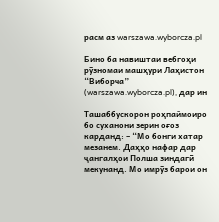расм аз warszawa.wyborcza.pl

Бино ба навиштаи вебгоҳи рӯзномаи машҳури Лаҳистон “Виборча” (warszawa.wyborcza.pl), дар ин

Ташаббускорон роҳпаймоиро бо суханони зерин оғоз карданд: – “Мо бонги хатар мезанем. Даҳҳо нафар дар ҷангалҳои Полша зиндагӣ мекунанд. Мо имрӯз барои он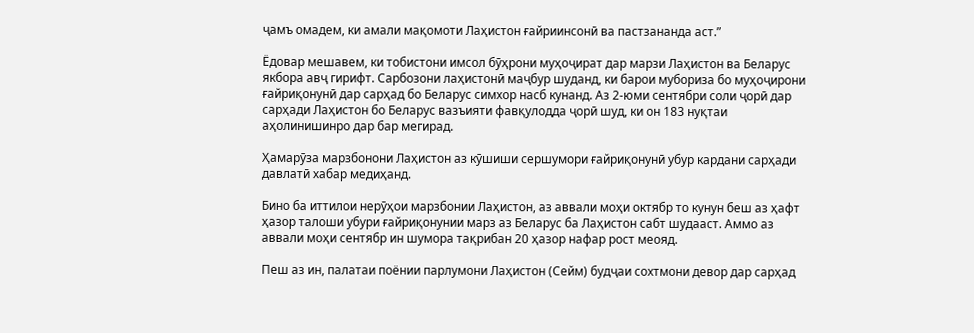ҷамъ омадем, ки амали мақомоти Лаҳистон ғайриинсонӣ ва пастзананда аст.”

Ёдовар мешавем, ки тобистони имсол бӯҳрони муҳоҷират дар марзи Лаҳистон ва Беларус якбора авҷ гирифт. Сарбозони лаҳистонӣ маҷбур шуданд, ки барои мубориза бо муҳоҷирони ғайриқонунӣ дар сарҳад бо Беларус симхор насб кунанд. Аз 2-юми сентябри соли ҷорӣ дар сарҳади Лаҳистон бо Беларус вазъияти фавқулодда ҷорӣ шуд, ки он 183 нуқтаи аҳолинишинро дар бар мегирад.

Ҳамарӯза марзбонони Лаҳистон аз кӯшиши сершумори ғайриқонунӣ убур кардани сарҳади давлатӣ хабар медиҳанд.

Бино ба иттилои нерӯҳои марзбонии Лаҳистон, аз аввали моҳи октябр то кунун беш аз ҳафт ҳазор талоши убури ғайриқонунии марз аз Беларус ба Лаҳистон сабт шудааст. Аммо аз аввали моҳи сентябр ин шумора тақрибан 20 ҳазор нафар рост меояд.

Пеш аз ин, палатаи поёнии парлумони Лаҳистон (Сейм) будҷаи сохтмони девор дар сарҳад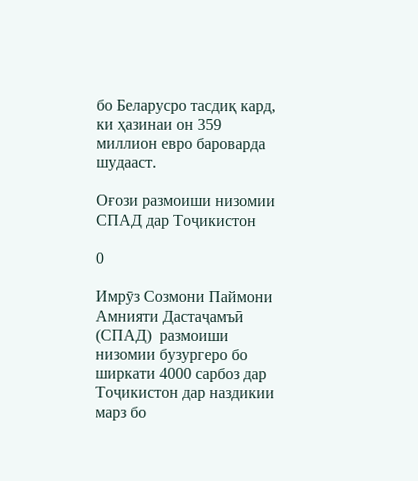бо Беларусро тасдиқ кард, ки ҳазинаи он 359 миллион евро бароварда шудааст.

Оғози размоиши низомии СПАД дар Тоҷикистон

0

Имрӯз Созмони Паймони Амнияти Дастаҷамъӣ (СПАД)  размоиши низомии бузургеро бо ширкати 4000 сарбоз дар Тоҷикистон дар наздикии марз бо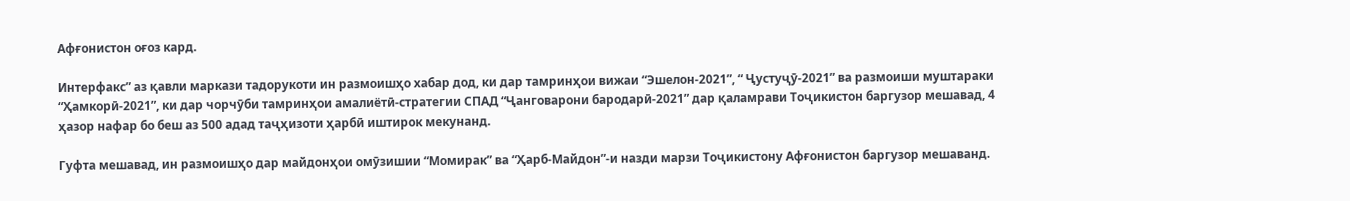Афғонистон оғоз кард.

Интерфакс” аз қавли маркази тадорукоти ин размоишҳо хабар дод, ки дар тамринҳои вижаи “Эшелон-2021”, “ Ҷустуҷӯ-2021” ва размоиши муштараки “Ҳамкорӣ-2021”, ки дар чорчӯби тамринҳои амалиётӣ-стратегии СПАД “Ҷанговарони бародарӣ-2021” дар қаламрави Тоҷикистон баргузор мешавад, 4 ҳазор нафар бо беш аз 500 адад таҷҳизоти ҳарбӣ иштирок мекунанд.

Гуфта мешавад, ин размоишҳо дар майдонҳои омӯзишии “Момирак” ва “Ҳарб-Майдон”-и назди марзи Тоҷикистону Афғонистон баргузор мешаванд.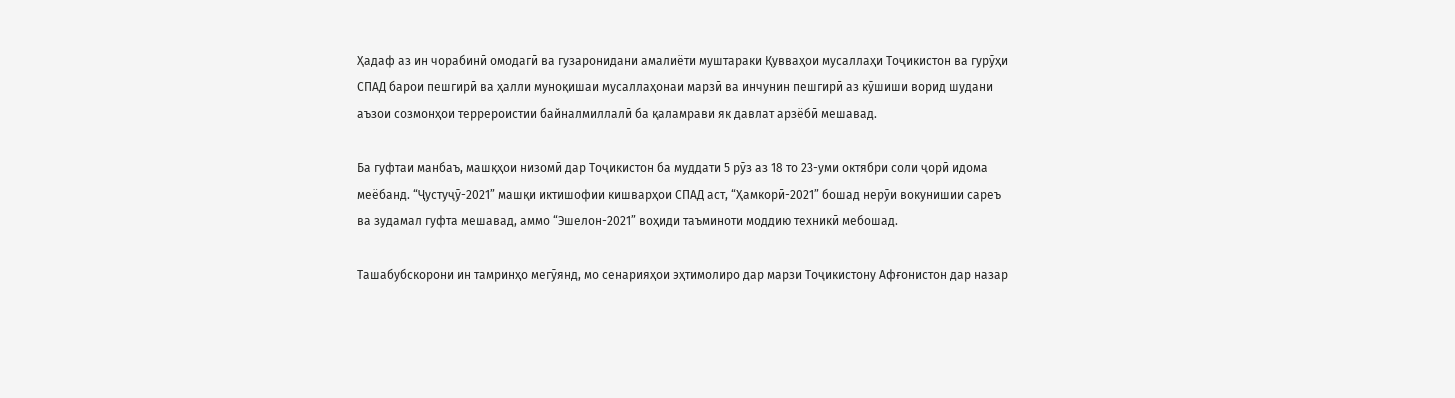Ҳадаф аз ин чорабинӣ омодагӣ ва гузаронидани амалиёти муштараки Қувваҳои мусаллаҳи Тоҷикистон ва гурӯҳи СПАД барои пешгирӣ ва ҳалли муноқишаи мусаллаҳонаи марзӣ ва инчунин пешгирӣ аз кӯшиши ворид шудани аъзои созмонҳои террероистии байналмиллалӣ ба қаламрави як давлат арзёбӣ мешавад.

Ба гуфтаи манбаъ, машқҳои низомӣ дар Тоҷикистон ба муддати 5 рӯз аз 18 то 23-уми октябри соли ҷорӣ идома меёбанд. “Ҷустуҷӯ-2021” машқи иктишофии кишварҳои СПАД аст, “Ҳамкорӣ-2021” бошад нерӯи вокунишии сареъ ва зудамал гуфта мешавад, аммо “Эшелон-2021” воҳиди таъминоти моддию техникӣ мебошад.

Ташабубскорони ин тамринҳо мегӯянд, мо сенарияҳои эҳтимолиро дар марзи Тоҷикистону Афғонистон дар назар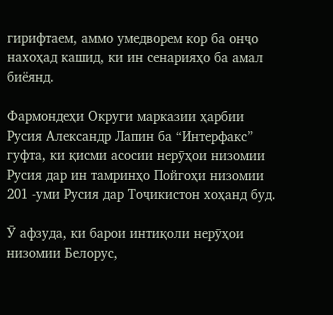гирифтаем, аммо умедворем кор ба онҷо нахоҳад кашид, ки ин сенарияҳо ба амал биёянд.

Фармондеҳи Округи марказии ҳарбии Русия Александр Лапин ба “Интерфакс” гуфта, ки қисми асосии нерӯҳои низомии Русия дар ин тамринҳо Пойгоҳи низомии 201 -уми Русия дар Тоҷикистон хоҳанд буд.

Ӯ афзуда, ки барои интиқоли нерӯҳои низомии Белорус,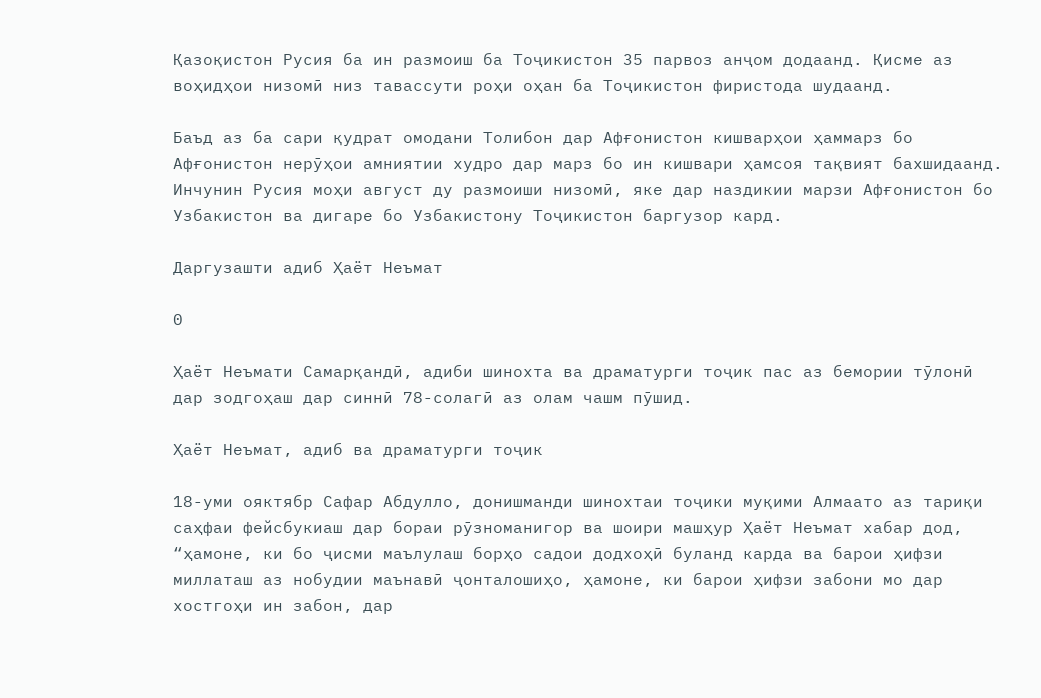Қазоқистон Русия ба ин размоиш ба Тоҷикистон 35 парвоз анҷом додаанд. Қисме аз воҳидҳои низомӣ низ тавассути роҳи оҳан ба Тоҷикистон фиристода шудаанд.

Баъд аз ба сари қудрат омодани Толибон дар Афғонистон кишварҳои ҳаммарз бо Афғонистон нерӯҳои амниятии худро дар марз бо ин кишвари ҳамсоя тақвият бахшидаанд. Инчунин Русия моҳи август ду размоиши низомӣ, яке дар наздикии марзи Афғонистон бо Узбакистон ва дигаре бо Узбакистону Тоҷикистон баргузор кард.

Даргузашти адиб Ҳаёт Неъмат

0

Ҳаёт Неъмати Самарқандӣ, адиби шинохта ва драматурги тоҷик пас аз бемории тӯлонӣ дар зодгоҳаш дар синнӣ 78-солагӣ аз олам чашм пӯшид.

Ҳаёт Неъмат, адиб ва драматурги тоҷик

18-уми ояктябр Сафар Абдулло, донишманди шинохтаи тоҷики муқими Алмаато аз тариқи саҳфаи фейсбукиаш дар бораи рӯзноманигор ва шоири машҳур Ҳаёт Неъмат хабар дод, “ҳамоне, ки бо ҷисми маълулаш борҳо садои додхоҳӣ буланд карда ва барои ҳифзи миллаташ аз нобудии маънавӣ ҷонталошиҳо, ҳамоне, ки барои ҳифзи забони мо дар хостгоҳи ин забон, дар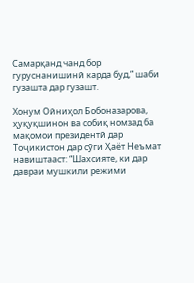Самарқанд чанд бор гуруснанишинӣ карда буд,” шаби гузашта дар гузашт.

Хонум Ойниҳол Бобоназарова, ҳуқуқшинон ва собиқ номзад ба мақомои президентӣ дар Тоҷикистон дар сӯги Ҳаёт Неъмат навиштааст: “Шахсияте, ки дар давраи мушкили режими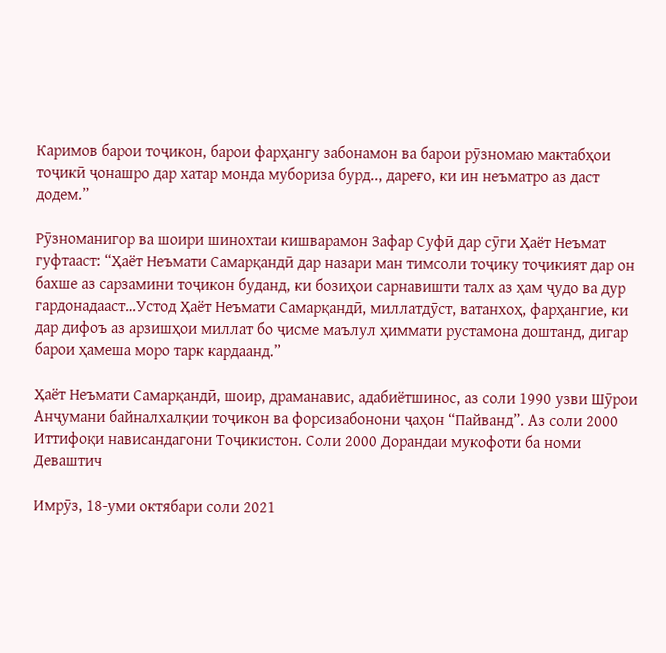Каримов барои тоҷикон, барои фарҳангу забонамон ва барои рӯзномаю мактабҳои тоҷикӣ ҷонашро дар хатар монда мубориза бурд.., дареғо, ки ин неъматро аз даст додем.”

Рӯзноманигор ва шоири шинохтаи кишварамон Зафар Суфӣ дар сӯги Ҳаёт Неъмат гуфтааст: “Ҳаёт Неъмати Самарқандӣ дар назари ман тимсоли тоҷику тоҷикият дар он бахше аз сарзамини тоҷикон буданд, ки бозиҳои сарнавишти талх аз ҳам ҷудо ва дур гардонадааст…Устод Ҳаёт Неъмати Самарқандӣ, миллатдӯст, ватанхоҳ, фарҳангие, ки дар дифоъ аз арзишҳои миллат бо ҷисме маълул ҳиммати рустамона доштанд, дигар барои ҳамеша моро тарк кардаанд.”

Ҳаёт Неъмати Самарқандӣ, шоир, драманавис, адабиётшинос, аз соли 1990 узви Шӯрои Анҷумани байналхалқии тоҷикон ва форсизабонони ҷаҳон “Пайванд”. Аз соли 2000 Иттифоқи нависандагони Тоҷикистон. Соли 2000 Дорандаи мукофоти ба номи Деваштич

Имрӯз, 18-уми октябари соли 2021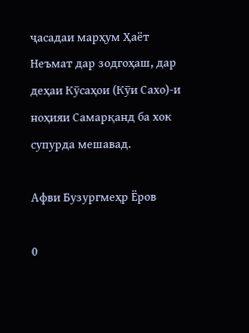ҷасадаи марҳум Ҳаёт Неъмат дар зодгоҳаш, дар деҳаи Кӯсаҳои (Кӯи Сахо)-и ноҳияи Самарқанд ба хок супурда мешавад.

Афви Бузургмеҳр Ёров

0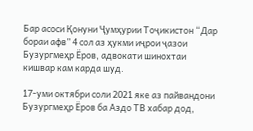Бар асоси Қонуни Ҷумҳурии Тоҷикистон “Дар бораи афв” 4 сол аз ҳукми иҷрои ҷазои Бузургмеҳр Ёров, адвокати шинохтаи кишвар кам карда шуд.

17-уми октябри соли 2021 яке аз пайвандони Бузургмеҳр Ёров ба Аздо ТВ хабар дод,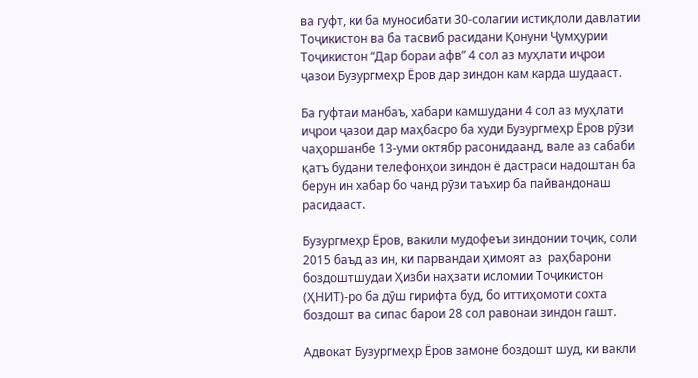ва гуфт, ки ба муносибати 30-солагии истиқлоли давлатии Тоҷикистон ва ба тасвиб расидани Қонуни Ҷумҳурии Тоҷикистон “Дар бораи афв” 4 сол аз муҳлати иҷрои ҷазои Бузургмеҳр Ёров дар зиндон кам карда шудааст.

Ба гуфтаи манбаъ, хабари камшудани 4 сол аз муҳлати иҷрои ҷазои дар маҳбасро ба худи Бузургмеҳр Ёров рӯзи чаҳоршанбе 13-уми октябр расонидаанд, вале аз сабаби қатъ будани телефонҳои зиндон ё дастраси надоштан ба берун ин хабар бо чанд рӯзи таъхир ба пайвандонаш расидааст.

Бузургмеҳр Ёров, вакили мудофеъи зиндонии тоҷик, соли 2015 баъд аз ин, ки парвандаи ҳимоят аз  раҳбарони боздоштшудаи Ҳизби наҳзати исломии Тоҷикистон (ҲНИТ)-ро ба дӯш гирифта буд, бо иттиҳомоти сохта боздошт ва сипас барои 28 сол равонаи зиндон гашт.

Адвокат Бузургмеҳр Ёров замоне боздошт шуд, ки вакли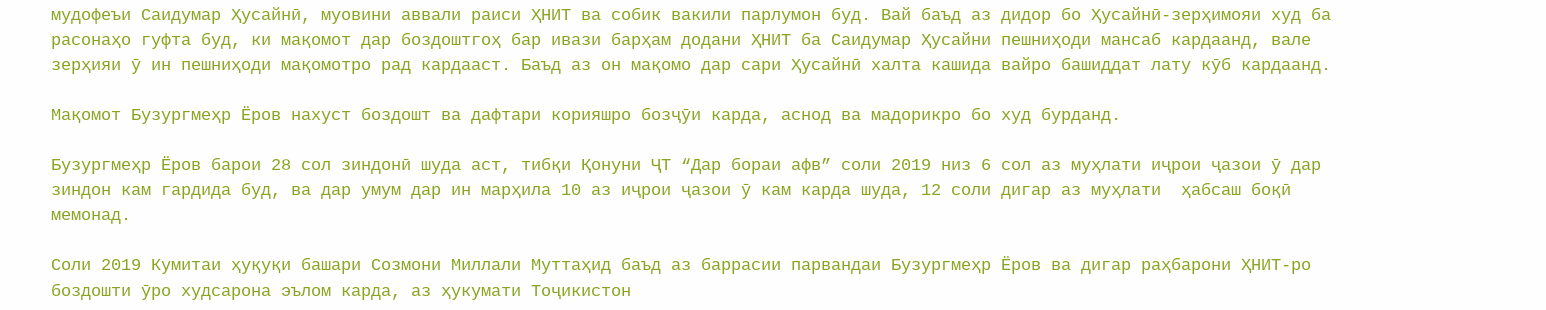мудофеъи Саидумар Ҳусайнӣ, муовини аввали раиси ҲНИТ ва собик вакили парлумон буд. Вай баъд аз дидор бо Ҳусайнӣ-зерҳимояи худ ба расонаҳо гуфта буд, ки мақомот дар боздоштгоҳ бар ивази барҳам додани ҲНИТ ба Саидумар Ҳусайни пешниҳоди мансаб кардаанд, вале зерҳияи ӯ ин пешниҳоди мақомотро рад кардааст. Баъд аз он мақомо дар сари Ҳусайнӣ халта кашида вайро башиддат лату кӯб кардаанд.

Мақомот Бузургмеҳр Ёров нахуст боздошт ва дафтари корияшро бозҷӯи карда, аснод ва мадорикро бо худ бурданд.

Бузургмеҳр Ёров барои 28 сол зиндонӣ шуда аст, тибқи Қонуни ҶТ “Дар бораи афв” соли 2019 низ 6 сол аз муҳлати иҷрои ҷазои ӯ дар зиндон кам гардида буд, ва дар умум дар ин марҳила 10 аз иҷрои ҷазои ӯ кам карда шуда, 12 соли дигар аз муҳлати  ҳабсаш боқӣ мемонад.

Соли 2019 Кумитаи ҳуқуқи башари Созмони Миллали Муттаҳид баъд аз баррасии парвандаи Бузургмеҳр Ёров ва дигар раҳбарони ҲНИТ-ро боздошти ӯро худсарона эълом карда, аз ҳукумати Тоҷикистон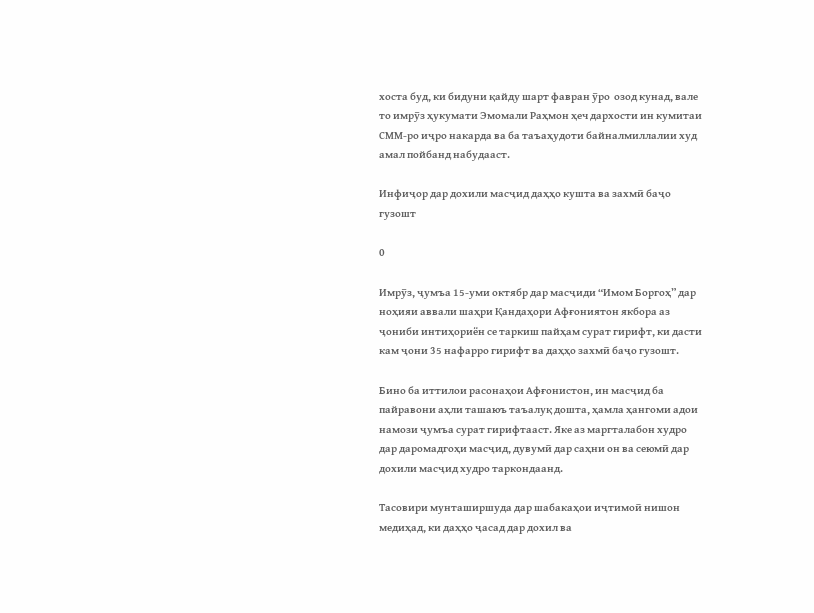хоста буд, ки бидуни қайду шарт фавран ӯро  озод кунад, вале то имрӯз ҳукумати Эмомали Раҳмон ҳеч дархости ин кумитаи СММ-ро иҷро накарда ва ба таъаҳудоти байналмиллалии худ амал пойбанд набудааст.

Инфиҷор дар дохили масҷид даҳҳо кушта ва захмӣ баҷо гузошт

0

Имрӯз, ҷумъа 15-уми октябр дар масҷиди “Имом Боргоҳ” дар ноҳияи аввали шаҳри Қандаҳори Афғониятон якбора аз ҷониби интиҳориён се таркиш пайҳам сурат гирифт, ки дасти кам ҷони 35 нафарро гирифт ва даҳҳо захмӣ баҷо гузошт.

Бино ба иттилои расонаҳои Афғонистон, ин масҷид ба пайравони аҳли ташаюъ таъалуқ дошта, ҳамла ҳангоми адои намози ҷумъа сурат гирифтааст. Яке аз маргталабон худро дар даромадгоҳи масҷид, дувумӣ дар саҳни он ва сеюмӣ дар дохили масҷид худро таркондаанд.

Тасовири мунташиршуда дар шабакаҳои иҷтимоӣ нишон медиҳад, ки даҳҳо ҷасад дар дохил ва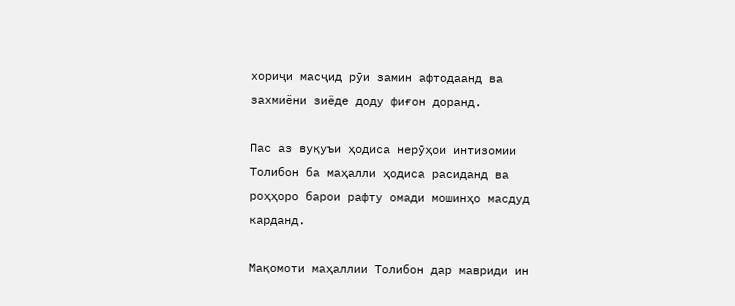хориҷи масҷид рӯи замин афтодаанд ва захмиёни зиёде доду фиғон доранд.

Пас аз вуқуъи ҳодиса нерӯҳои интизомии Толибон ба маҳалли ҳодиса расиданд ва роҳҳоро барои рафту омади мошинҳо масдуд карданд.

Мақомоти маҳаллии Толибон дар мавриди ин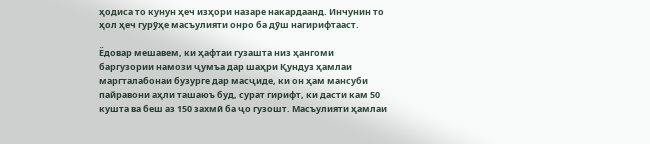ҳодиса то кунун ҳеч изҳори назаре накардаанд. Инчунин то ҳол ҳеч гурӯҳе масъулияти онро ба дӯш нагирифтааст.

Ёдовар мешавем, ки ҳафтаи гузашта низ ҳангоми баргузории намози ҷумъа дар шаҳри Қундуз ҳамлаи маргталабонаи бузурге дар масҷиде, ки он ҳам мансуби пайравони аҳли ташаюъ буд, сурат гирифт, ки дасти кам 50 кушта ва беш аз 150 захмӣ ба ҷо гузошт. Масъулияти ҳамлаи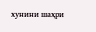хунини шаҳри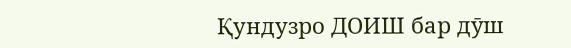Қундузро ДОИШ бар дӯш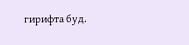гирифта буд.